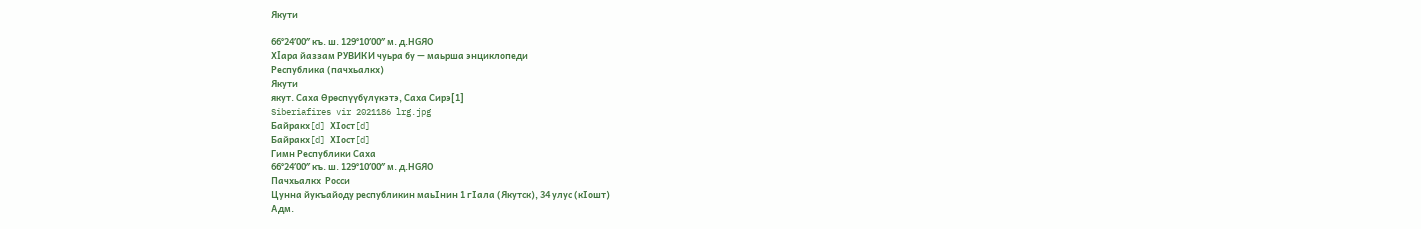Якути

66°24′00″ къ. ш. 129°10′00″ м. д.HGЯO
Хӏара йаззам РУВИКИ чуьра бу — маьрша энциклопеди
Республика (пачхьалкх)
Якути
якут. Саха Өрөспүүбүлүкэтэ, Саха Сирэ[1]
Siberiafires vir 2021186 lrg.jpg
Байракх[d] ХӀост[d]
Байракх[d] ХӀост[d]
Гимн Республики Саха
66°24′00″ къ. ш. 129°10′00″ м. д.HGЯO
Пачхьалкх  Росси
Цунна йукъайоду республикин маьӀнин 1 гӀала (Якутск), 34 улус (кӀошт)
Адм.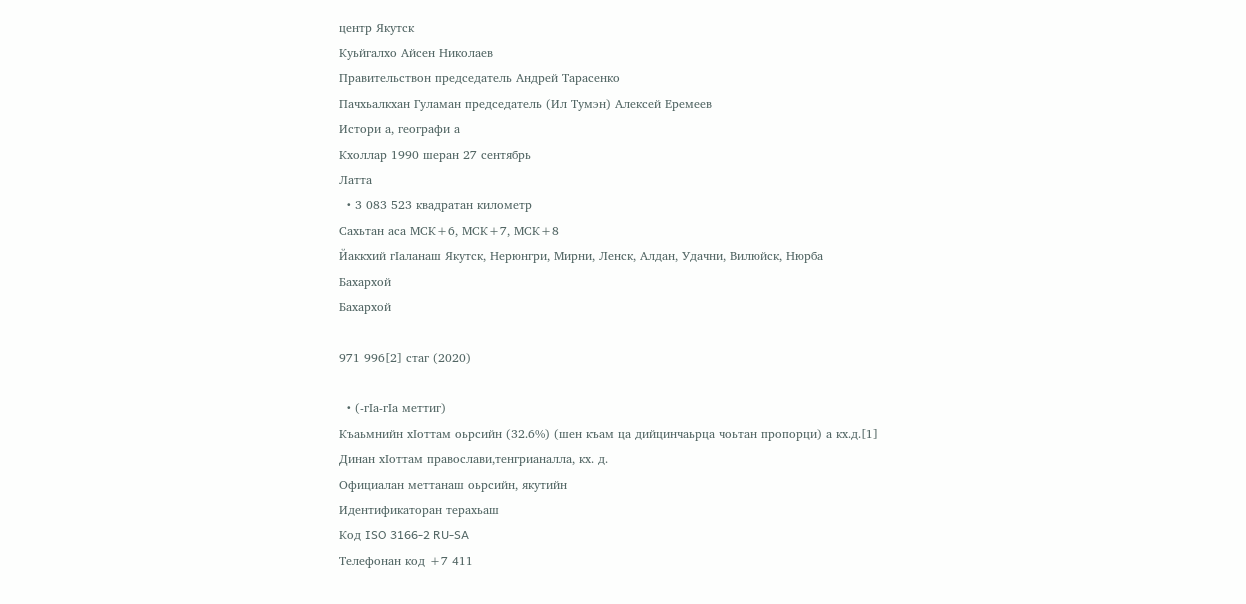центр Якутск
Куьйгалхо Айсен Николаев
Правительствон председатель Андрей Тарасенко
Пачхьалкхан Гуламан председатель (Ил Тумэн) Алексей Еремеев
Истори а, географи а
Кхоллар 1990 шеран 27 сентябрь
Латта
  • 3 083 523 квадратан километр
Сахьтан аса МСК+6, МСК+7, МСК+8
Йаккхий гӀаланаш Якутск, Нерюнгри, Мирни, Ленск, Алдан, Удачни, Вилюйск, Нюрба
Бахархой
Бахархой

971 996[2] стаг (2020)

  • (-гӀа-гӀа меттиг)
Къаьмнийн хӀоттам оьрсийн (32.6%) (шен къам ца дийцинчаьрца чоьтан пропорци) а кх.д.[1]
Динан хӀоттам православи,тенгрианалла, кх. д.
Официалан меттанаш оьрсийн, якутийн
Идентификаторан терахьаш
Код ISO 3166-2 RU-SA
Телефонан код +7 411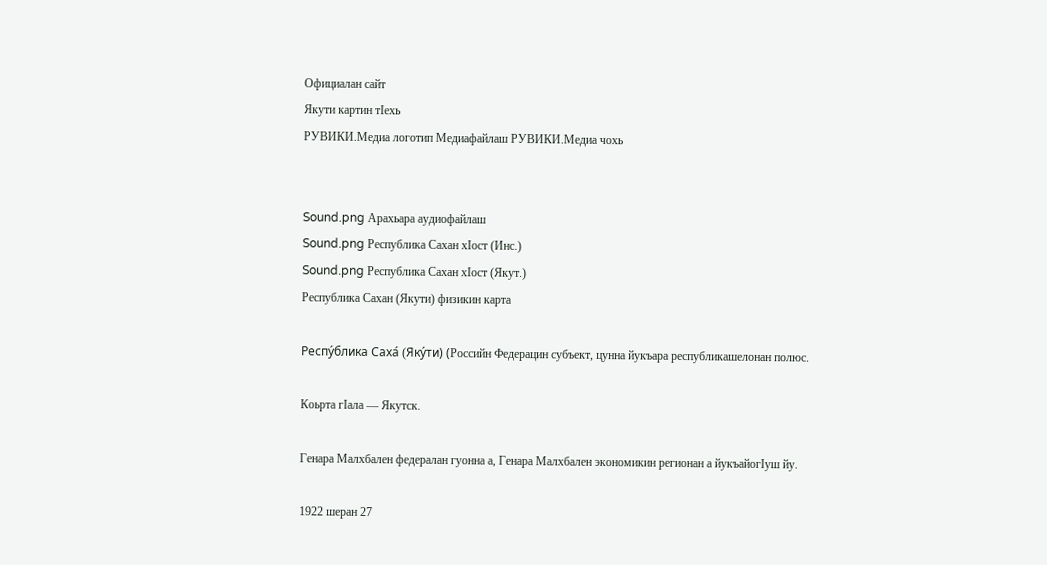Официалан сайт
Якути картин тӀехь
РУВИКИ.Медиа логотип Медиафайлаш РУВИКИ.Медиа чохь


Sound.png Арахьара аудиофайлаш
Sound.png Республика Сахан хӀост (Инс.)
Sound.png Республика Сахан хӀост (Якут.)
Республика Сахан (Якути) физикин карта

Респу́блика Саха́ (Яку́ти) (Российн Федерацин субъект, цунна йукъара республикашелонан полюс.

Коьрта гӀала — Якутск.

Генара Малхбален федералан гуонна а, Генара Малхбален экономикин регионан а йукъайогӀуш йу.

1922 шеран 27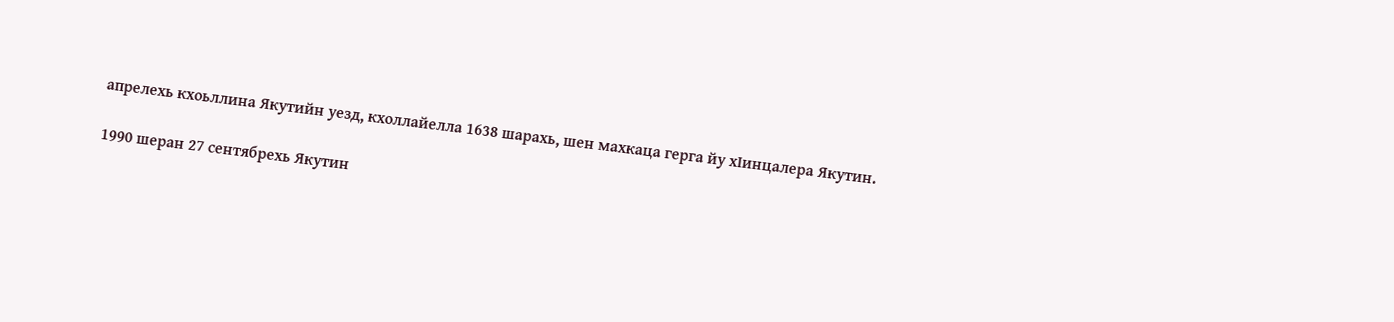апрелехь кхоьллина Якутийн уезд, кхоллайелла 1638 шарахь, шен махкаца герга йу хӀинцалера Якутин.

1990 шеран 27 сентябрехь Якутин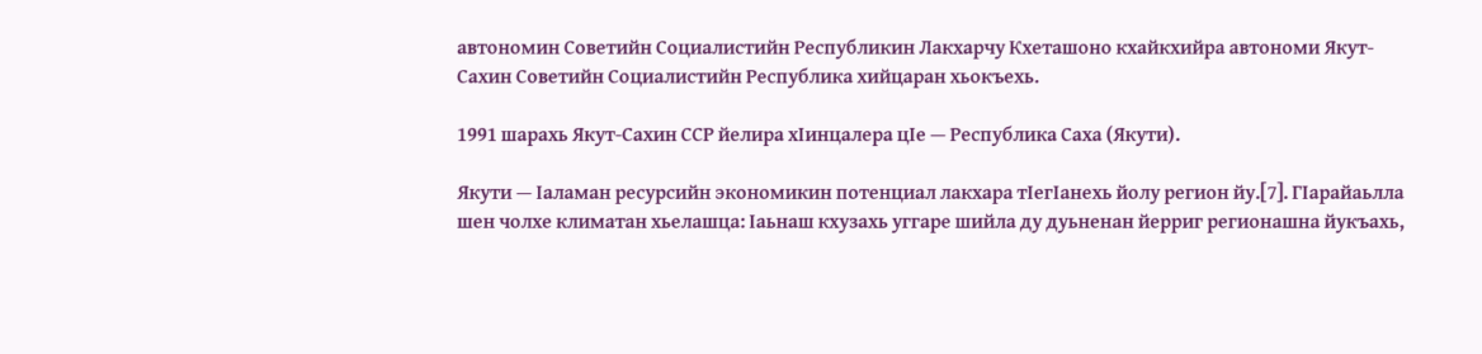автономин Советийн Социалистийн Республикин Лакхарчу Кхеташоно кхайкхийра автономи Якут-Сахин Советийн Социалистийн Республика хийцаран хьокъехь.

1991 шарахь Якут-Сахин ССР йелира хӀинцалера цӀе — Республика Саха (Якути).

Якути — Ӏаламан ресурсийн экономикин потенциал лакхара тӀегӀанехь йолу регион йу.[7]. ГӀарайаьлла шен чолхе климатан хьелашца: Ӏаьнаш кхузахь уггаре шийла ду дуьненан йерриг регионашна йукъахь,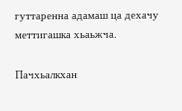гуттаренна адамаш ца дехачу меттигашка хьаьжча.

Пачхьалкхан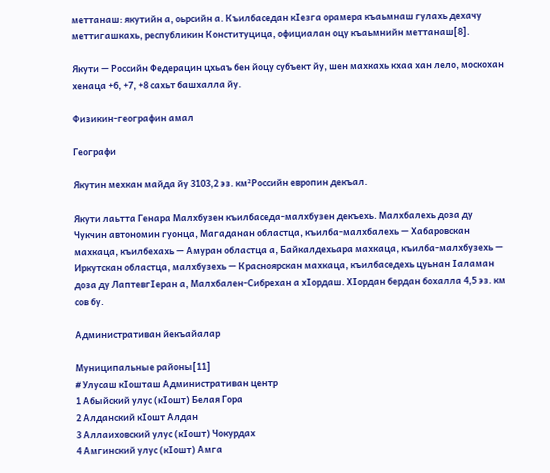меттанаш: якутийн а, оьрсийн а. Къилбаседан кӀезга орамера къаьмнаш гулахь дехачу меттигашкахь, республикин Конституцица, официалан оцу къаьмнийн меттанаш[8].

Якути — Российн Федерацин цхьаъ бен йоцу субъект йу, шен махкахь кхаа хан лело, москохан хенаца +6, +7, +8 сахьт башхалла йу.

Физикин-географин амал

Географи

Якутин мехкан майда йу 3103,2 эз. км²Российн европин декъал.

Якути лаьтта Генара Малхбузен къилбаседа-малхбузен декъехь. Малхбалехь доза ду Чукчин автономин гуонца, Магаданан областца, къилба-малхбалехь — Хабаровскан махкаца, къилбехахь — Амуран областца а, Байкалдехьара махкаца, къилба-малхбузехь — Иркутскан областца, малхбузехь — Красноярскан махкаца, къилбаседехь цуьнан Ӏаламан доза ду ЛаптевгӀеран а, Малхбален-Сибрехан а хӀордаш. ХӀордан бердан бохалла 4,5 эз. км сов бу.

Административан йекъайалар

Муниципальные районы[11]
# Улусаш кӀошташ Административан центр
1 Абыйский улус (кӀошт) Белая Гора
2 Алданский кӀошт Алдан
3 Аллаиховский улус (кӀошт) Чокурдах
4 Амгинский улус (кӀошт) Амга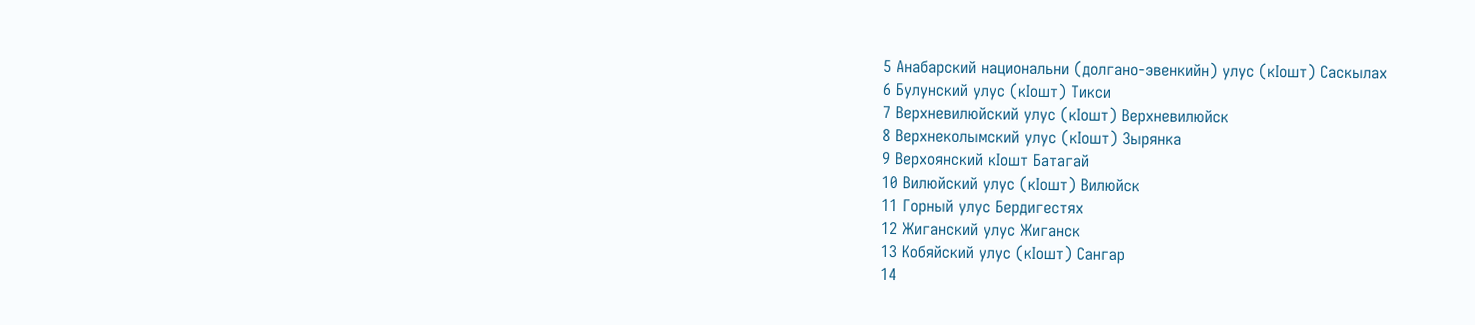5 Анабарский национальни (долгано-эвенкийн) улус (кӀошт) Саскылах
6 Булунский улус (кӀошт) Тикси
7 Верхневилюйский улус (кӀошт) Верхневилюйск
8 Верхнеколымский улус (кӀошт) Зырянка
9 Верхоянский кӀошт Батагай
10 Вилюйский улус (кӀошт) Вилюйск
11 Горный улус Бердигестях
12 Жиганский улус Жиганск
13 Кобяйский улус (кӀошт) Сангар
14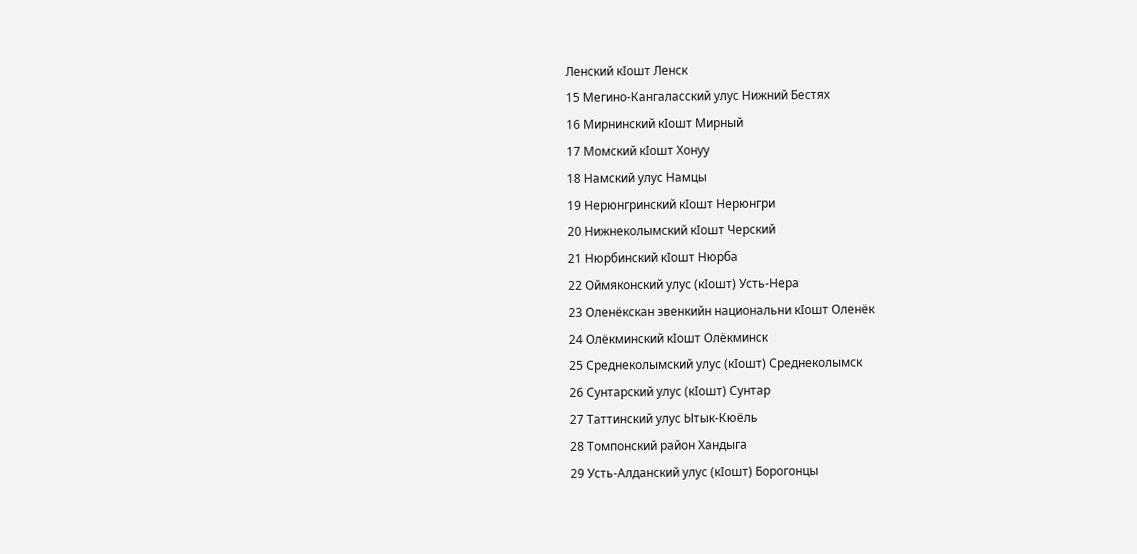Ленский кӀошт Ленск
15 Мегино-Кангаласский улус Нижний Бестях
16 Мирнинский кӀошт Мирный
17 Момский кӀошт Хонуу
18 Намский улус Намцы
19 Нерюнгринский кӀошт Нерюнгри
20 Нижнеколымский кӀошт Черский
21 Нюрбинский кӀошт Нюрба
22 Оймяконский улус (кӀошт) Усть-Нера
23 Оленёкскан эвенкийн национальни кӀошт Оленёк
24 Олёкминский кӀошт Олёкминск
25 Среднеколымский улус (кӀошт) Среднеколымск
26 Сунтарский улус (кӀошт) Сунтар
27 Таттинский улус Ытык-Кюёль
28 Томпонский район Хандыга
29 Усть-Алданский улус (кӀошт) Борогонцы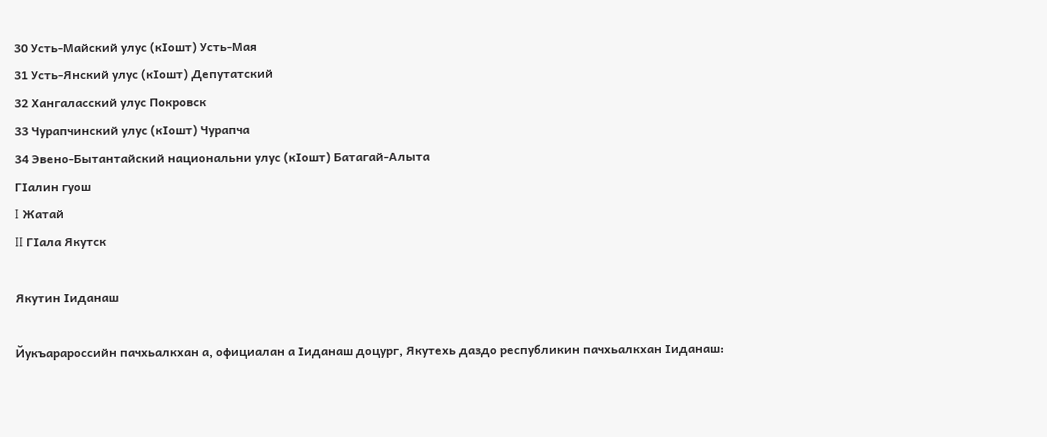30 Усть-Майский улус (кӀошт) Усть-Мая
31 Усть-Янский улус (кӀошт) Депутатский
32 Хангаласский улус Покровск
33 Чурапчинский улус (кӀошт) Чурапча
34 Эвено-Бытантайский национальни улус (кӀошт) Батагай-Алыта
ГӀалин гуош
I Жатай
II ГӀала Якутск

Якутин Ӏиданаш

Йукъарароссийн пачхьалкхан а, официалан а Ӏиданаш доцург, Якутехь даздо республикин пачхьалкхан Ӏиданаш: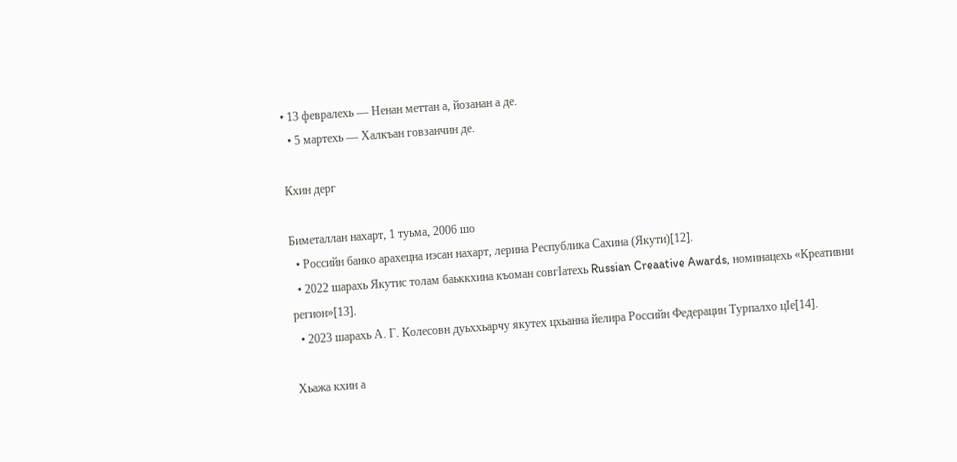• 13 февралехь — Ненан меттан а, йозанан а де.
  • 5 мартехь — Халкъан говзанчин де.

Кхин дерг

Биметаллан нахарт, 1 туьма, 2006 шо
  • Российн банко арахецна иэсан нахарт, лерина Республика Сахина (Якути)[12].
  • 2022 шарахь Якутис толам баьккхина къоман совгӀатехь Russian Creaative Awards, номинацехь «Креативни регион»[13].
  • 2023 шарахь А. Г. Колесовн дуьххьарчу якутех цхьанна йелира Российн Федерацин Турпалхо цӀе[14].

Хьажа кхин а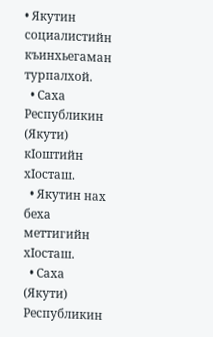• Якутин социалистийн къинхьегаман турпалхой.
  • Саха Республикин (Якути) кӀоштийн хӀосташ.
  • Якутин нах беха меттигийн хӀосташ.
  • Саха (Якути) Республикин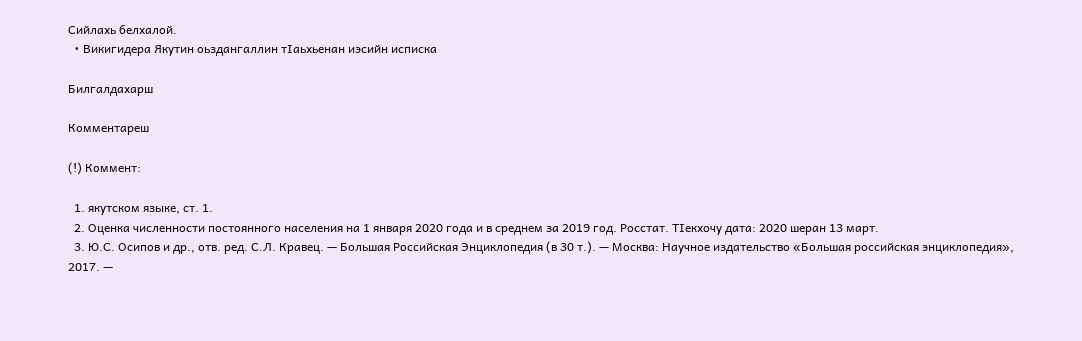Сийлахь белхалой.
  • Викигидера Якутин оьздангаллин тӀаьхьенан иэсийн исписка

Билгалдахарш

Комментареш

(!) Коммент:

  1. якутском языке, ст. 1.
  2. Оценка численности постоянного населения на 1 января 2020 года и в среднем за 2019 год. Росстат. ТӀекхочу дата: 2020 шеран 13 март.
  3. Ю.С. Осипов и др., отв. ред. С.Л. Кравец. — Большая Российская Энциклопедия (в 30 т.). — Москва: Научное издательство «Большая российская энциклопедия», 2017. —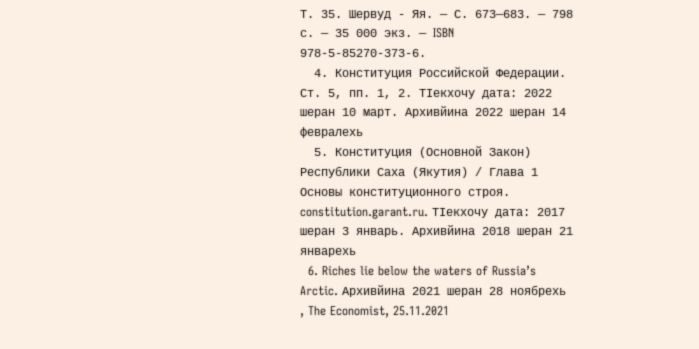Т. 35. Шервуд - Яя. — С. 673—683. — 798 с. — 35 000 экз. — ISBN 978-5-85270-373-6.
  4. Конституция Российской Федерации. Ст. 5, пп. 1, 2. ТӀекхочу дата: 2022 шеран 10 март. Архивйина 2022 шеран 14 февралехь
  5. Конституция (Основной Закон) Республики Саха (Якутия) / Глава 1 Основы конституционного строя. constitution.garant.ru. ТӀекхочу дата: 2017 шеран 3 январь. Архивйина 2018 шеран 21 январехь
  6. Riches lie below the waters of Russia’s Arctic. Архивйина 2021 шеран 28 ноябрехь , The Economist, 25.11.2021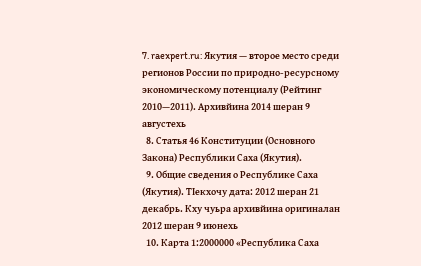7. raexpert.ru: Якутия — второе место среди регионов России по природно-ресурсному экономическому потенциалу (Рейтинг 2010—2011). Архивйина 2014 шеран 9 августехь
  8. Статья 46 Конституции (Основного Закона) Республики Саха (Якутия).
  9. Общие сведения о Республике Саха (Якутия). ТӀекхочу дата: 2012 шеран 21 декабрь. Кху чуьра архивйина оригиналан 2012 шеран 9 июнехь
  10. Карта 1:2000000 «Республика Саха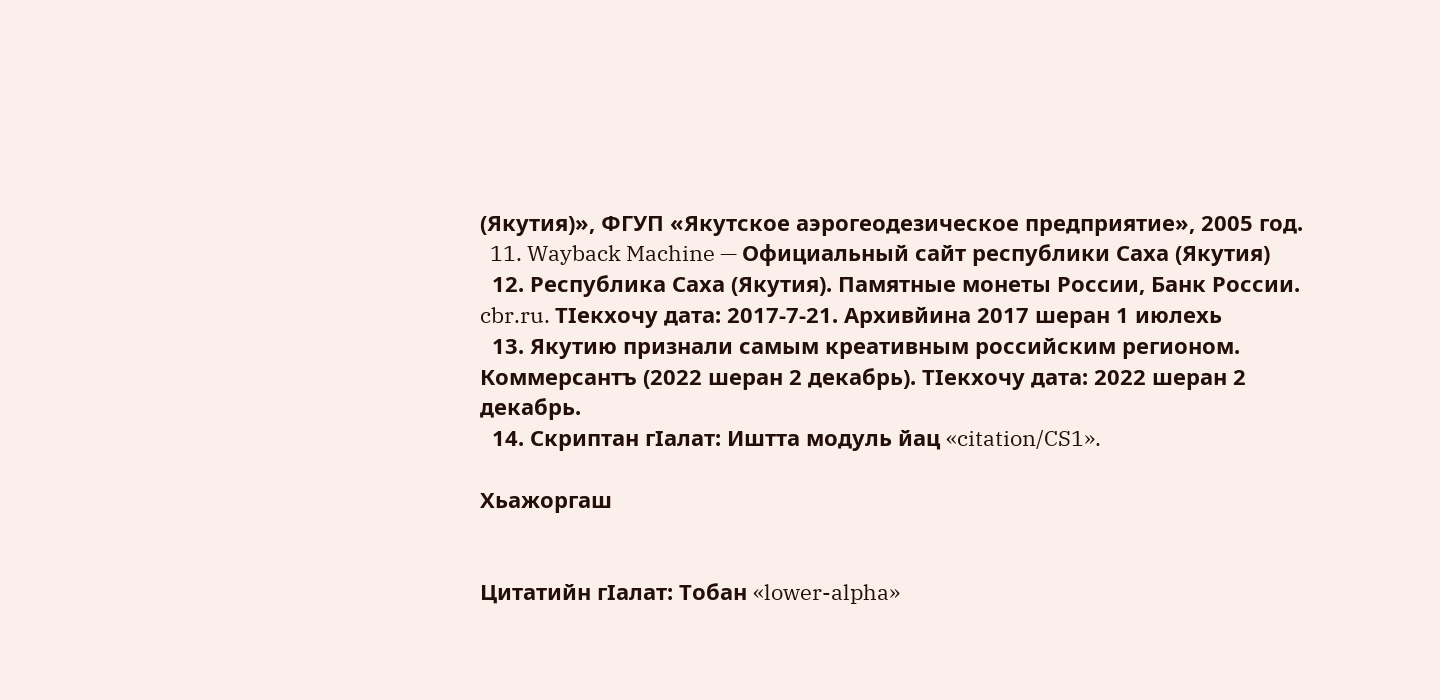(Якутия)», ФГУП «Якутское аэрогеодезическое предприятие», 2005 год.
  11. Wayback Machine — Официальный сайт республики Саха (Якутия)
  12. Республика Саха (Якутия). Памятные монеты России, Банк России. cbr.ru. ТӀекхочу дата: 2017-7-21. Архивйина 2017 шеран 1 июлехь
  13. Якутию признали самым креативным российским регионом. Коммерсантъ (2022 шеран 2 декабрь). ТӀекхочу дата: 2022 шеран 2 декабрь.
  14. Скриптан гӀалат: Иштта модуль йац «citation/CS1».

Хьажоргаш


Цитатийн гӀалат: Тобан «lower-alpha»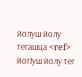йолуш йолу тегашца <ref> йогӀуш йолу тег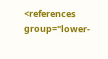<references group="lower-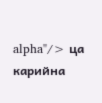alpha"/> ца карийна